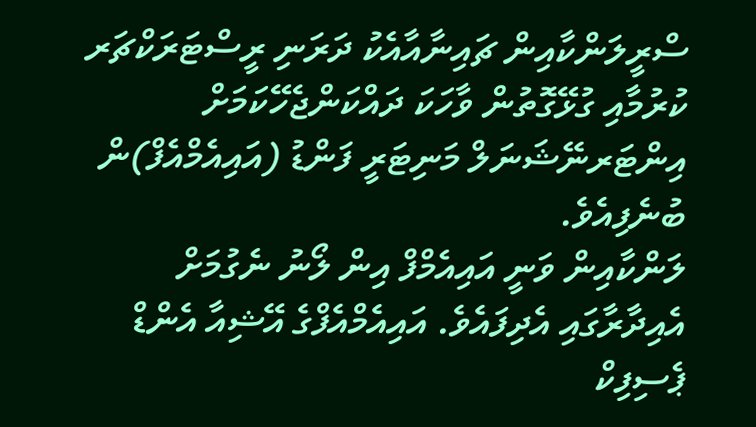ސްރީލަންކާއިން ޗައިނާއާއެކު ދަރަނި ރީސްޓަރަކްޗަރ ކުރުމާއި ގުޅޭގޮތުން ވާހަކަ ދައްކަންޖެހޭކަމަށް އިންޓަރނޭޝަނަލް މަނިޓަރީ ފަންޑު (އައިއެމްއެފް)ން ބުނެފިއެވެ.
ލަންކާއިން ވަނީ އައިއެމްފް އިން ލޯނު ނެގުމަށް އެއިދާރާގައި އެދިފައެވެ. އައިއެމްއެފްގެ އޭޝިއާ އެންޑް ޕެސިފިކް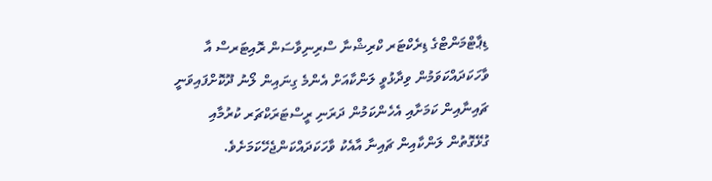ޑިޕާޓްމަންޓްގެ ޑިރެކްޓަރ ކްރިޝްނާ ސްރިނިވާސަން ރޮއިޓަރސް އާ ވާހަކަދައްކަވަމުން ވިދާޅުވީ ލަންކާއަށް އެންމެ ގިނައިން ލޯނު ދޫކޮށްފައިވަނީ ޗައިނާއިން ކަމަށާއި އެހެންކަމުން ދަރަނި ރީސްޓަރަކްޗަރ ކުރުމާއި ގުޅޭގޮތުން ލަންކާއިން ޗައިނާ އާއެކު ވާހަކަދައްކަންޖެހޭކަމަށެވެ.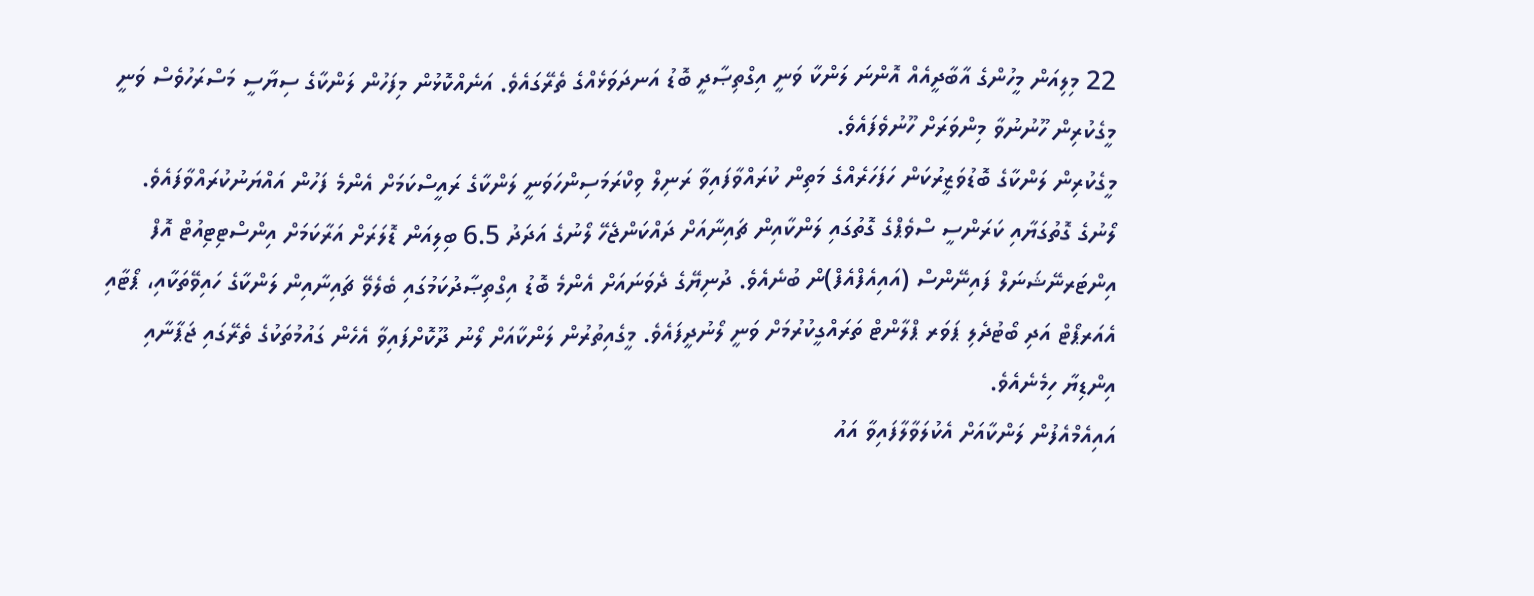22 މިލިއަން މީހުންގެ އާބާދީއެއް އޮންނަ ލަންކާ ވަނީ އިގްތިޞާދީ ބޮޑު އަނދަވަޅެއްގެ ތެރޭގައެވެ. އަނެއްކޮޅުން މިފަހުން ލަންކާގެ ސިޔާސީ މަސްރަހުވެސް ވަނީ މީގެކުރިން ހޫނުނުވާ މިންވަރަށް ހޫނުވެފައެވެ.
މީގެކުރިން ލަންކާގެ ބޮޑުވަޒީރުކަން ހަފަހަރެއްގެ މަތިން ކުރައްވާފައިވާ ރަނިލް ވިކްރަމަސިންހަވަނީ ލަންކާގެ ރައީސްކަމަށް އެންމެ ފަހުން އައްޔަނުކުރައްވާފައެވެ.
ލޯނުގެ ގޮތުގަޔާއި ކަރަންސީ ސްވެޕްގެ ގޮތުގައި ލަންކާއިން ޗައިނާއަށް ދައްކަންޖެހޭ ލޯނުގެ އަދަދު 6.5 ބިލިއަން ޑޮލަރަށް އަރާކަމަށް އިންސްޓިޓިއުޓް އޮފް އިންޓަރނޭޝަނަލް ފައިނޭންސް (އައިއެފްއެފް)ން ބުނެއެވެ. ދުނިޔޭގެ ދެވަނައަށް އެންމެ ބޮޑު އިގްތިޞާދުކަމުގައި ބެލެވޭ ޗައިނާއިން ލަންކާގެ ހައިވޭތަކާއި، ޕޯޓާއި އެއަރޕޯޓް އަދި ބޯޓުދެލި ޕަވަރ ޕްލާންޓް ތަރައްގީކުރުމަށް ވަނީ ލޯނުދީފައެވެ. މީގެއިތުރުން ލަންކާއަށް ލޯނު ދޫކޮށްފައިވާ އެހެން ގައުމުތަކުގެ ތެރޭގައި ޖަޕާނާއި އިންޑިޔާ ހިމެނެއެވެ.
އައިއެމްއެފުން ލަންކާއަށް އެކުލަވާލާފައިވާ އައު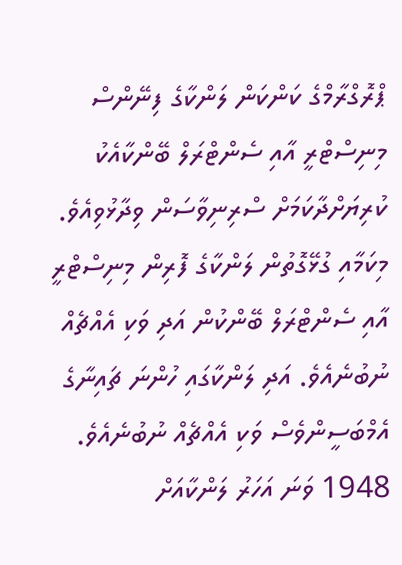ޕްރޮގްރާމްގެ ކަންކަން ލަންކާގެ ފިނޭންސް މިނިސްޓްރީ އާއި ސެންޓްރަލް ބޭންކާއެކު ކުރިޔަށްދާކަމަށް ސްރިނިވާސަން ވިދާޅުވިއެވެ. މިކަމާއި ގުޅޭގޮތުން ލަންކާގެ ފޮރިން މިނިސްޓްރީ އާއި ސެންޓްރަލް ބޭންކުން އަދި ވަކި އެއްޗެއް ނުބުނެއެވެ. އަދި ލަންކާގައި ހުންނަ ޗައިނާގެ އެމްބަސީންވެސް ވަކި އެއްޗެއް ނުބުނެއެވެ.
1948 ވަނަ އަހަރު ލަންކާއަށް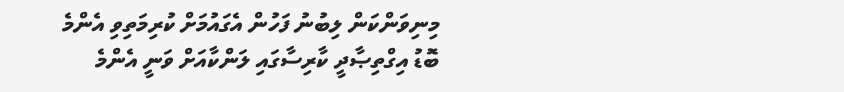މިނިވަންކަން ލިބުނު ފަހުން އެގައުމަށް ކުރިމަތިވި އެންމެ ބޮޑު އިގްތިޞާދީ ކާރިސާގައި ލަންކާއަށް ވަނީ އެންމެ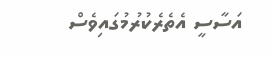އަސާސީ އެތެރެކުރުމުގައިވެސް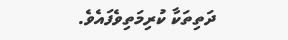ދަތިތަކާ ކުރިމަތިވެފައެވެ.